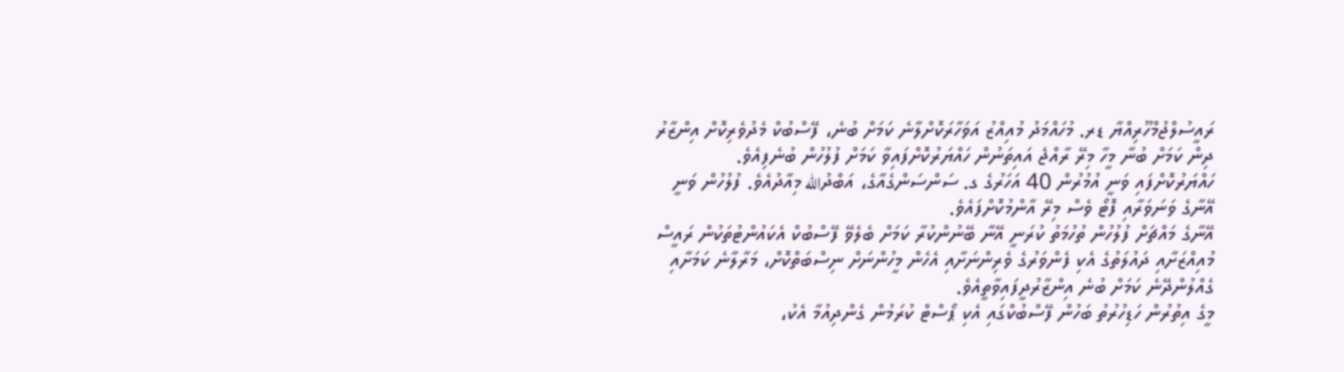ރައީސުލްޖުމްހޫރިއްޔާ ޑރ. މުހައްމަދު މުއިއްޒު އަވަހާރަކޮށްލާނެ ކަމަށް ބުނެ، ފޭސްބުކް މެދުވެރިކޮށް އިންޒާރު ދިން ކަމަށް ބުނާ މީހާ މިރޭ ރާއްޖެ އައިތަނުން ހައްޔަރުކޮށްފައިވާ ކަމަށް ފުލުހުން ބުނެފިއެވެ.
ހައްޔަރުކޮށްފައި ވަނީ އުމުރުން 40 އަހަރުގެ ގ. ސަންސަންގެއާގެ، އަބްދުالله މިއާދުއެވެ. ފުލުހުން ވަނީ އޭނާގެ ވަނަވަރާއި ފޮޓޯ ވެސް މިރޭ އާންމުކޮށްފައެވެ.
އޭނާގެ މައްޗަށް ފުލުހުން ތުހުމަތު ކުރަނީ އޭނާ ބޭނުންކުރާ ކަމަށް ބެލެވޭ ފޭސްބުކް އެކައުންޓުތަކުން ރައީސް މުއިއްޒަށާއި ދައުލަތުގެ އެކި ފެންވަރުގެ ވެރިންނަށާއި އެހެން މީހުންނަށް ނިސްބަތްކޮށް، މަރާލާނެ ކަމަށާއި ގެއްލުންދޭނެ ކަމަށް ބުނެ އިންޒާރުދީފައިވާތީއެވެ.
މީގެ އިތުރުން ހަޑިހުރުތު ބަހުން ފޭސްބުކްގައި އެކި ޕޯސްޓް ކުރަމުން ގެންދިއުމާ އެކު،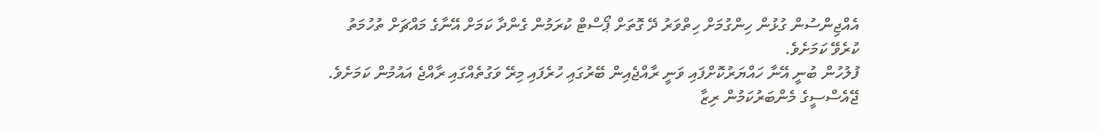އެއްޖިންސުން ގުޅުން ހިންގުމަށް ހިތްވަރު ދޭ ގޮތަށް ޕޯސްޓް ކުރަމުން ގެންދާ ކަމަށް އޭނާގެ މައްޗަށް ތުހުމަތު ކުރެވޭ ކަމަށެވެ.
ފުލުހުން ބުނީ އޭނާ ހައްޔަރުކޮށްފައި ވަނީ ރާއްޖެއިން ބޭރުގައި ހުރެފައި މިރޭ ވަގުތެއްގައި ރާއްޖެ އައުމުން ކަމަށެވެ.
ޖޭއެސްސީގެ މެންބަރުކަމުން ރިޒާ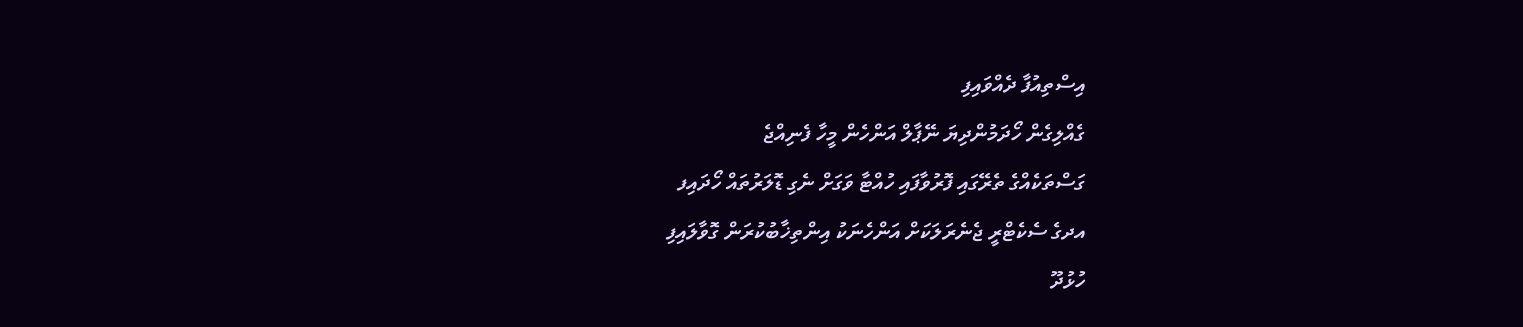އިސްތިއުފާ ދެއްވައިފި
ގެއްލިގެން ހޯދަމުންދިޔަ ނޭޕާލް އަންހެން މީހާ ފެނިއްޖެ
ގަސްތަކެއްގެ ތެރޭގައި ފޮރުވާފައި ހުއްޓާ ވަގަށް ނެގި ޑޮލަރުތައް ހޯދައިފ
އދގެ ސެކެޓްރީ ޖެނެރަލަކަށް އަންހެނަކު އިންތިޚާބުކުރަން ގޮވާލައިފި
ހުޅުދޫ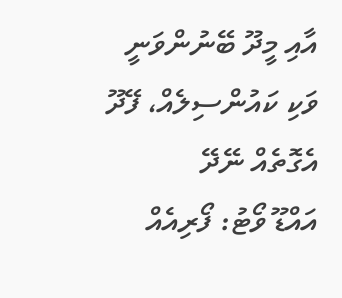އާއި މީދޫ ބޭނުންވަނީ ވަކި ކައުންސިލެއް، ފޭދޫ އެގޮތެއް ނޭދޭ
އައްޑޫ ވޯޓު: ފޯރިއެއް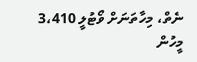ނެތް، މިހާތަނަށް ވޯޓުލީ 3،410 މީހުން